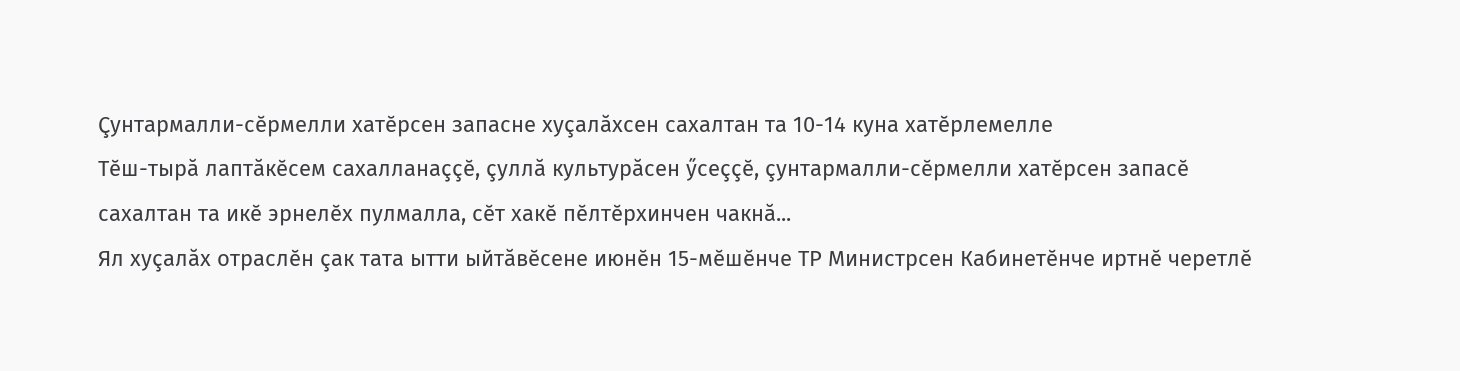Çунтармалли-сӗрмелли хатӗрсен запасне хуçалăхсен сахалтан та 10-14 куна хатӗрлемелле
Тӗш-тырă лаптăкӗсем сахалланаççӗ, çуллă культурăсен ӳсеççӗ, çунтармалли-сӗрмелли хатӗрсен запасӗ сахалтан та икӗ эрнелӗх пулмалла, сӗт хакӗ пӗлтӗрхинчен чакнă...
Ял хуçалăх отраслӗн çак тата ытти ыйтăвӗсене июнӗн 15-мӗшӗнче ТР Министрсен Кабинетӗнче иртнӗ черетлӗ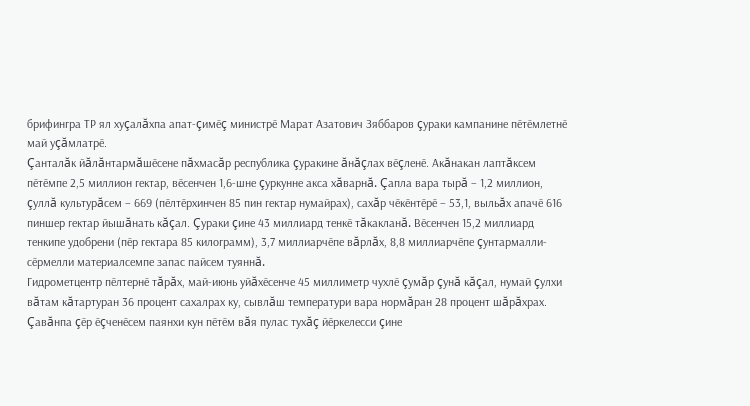брифингра ТР ял хуçалăхпа апат-çимӗç министрӗ Марат Азатович Зяббаров çураки кампанине пӗтӗмлетнӗ май уçăмлатрӗ.
Çанталăк йăлăнтармăшӗсене пăхмасăр республика çуракине ăнăçлах вӗçленӗ. Акăнакан лаптăксем пӗтӗмпе 2,5 миллион гектар, вӗсенчен 1,6-шне çуркунне акса хăварнă. Çапла вара тырă – 1,2 миллион, çуллă культурăсем – 669 (пӗлтӗрхинчен 85 пин гектар нумайрах), сахăр чӗкӗнтӗрӗ – 53,1, выльăх апачӗ 616 пиншер гектар йышăнать кăçал. Çураки çине 43 миллиард тенкӗ тăкакланă. Вӗсенчен 15,2 миллиард тенкипе удобрени (пӗр гектара 85 килограмм), 3,7 миллиарчӗпе вăрлăх, 8,8 миллиарчӗпе çунтармалли-сӗрмелли материалсемпе запас пайсем туяннă.
Гидрометцентр пӗлтернӗ тăрăх, май-июнь уйăхӗсенче 45 миллиметр чухлӗ çумăр çунă кăçал, нумай çулхи вăтам кăтартуран 36 процент сахалрах ку, сывлăш температури вара нормăран 28 процент шăрăхрах. Çавăнпа çӗр ӗçченӗсем паянхи кун пӗтӗм вăя пулас тухăç йӗркелесси çине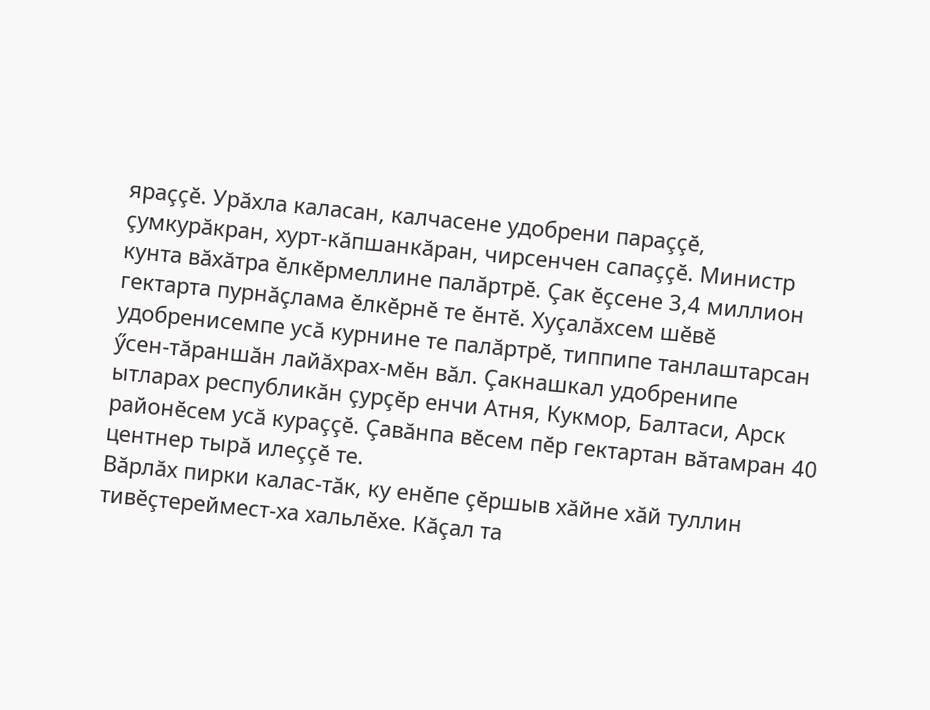яраççӗ. Урăхла каласан, калчасене удобрени параççӗ, çумкурăкран, хурт-кăпшанкăран, чирсенчен сапаççӗ. Министр кунта вăхăтра ӗлкӗрмеллине палăртрӗ. Çак ӗçсене 3,4 миллион гектарта пурнăçлама ӗлкӗрнӗ те ӗнтӗ. Хуçалăхсем шӗвӗ удобренисемпе усă курнине те палăртрӗ, типпипе танлаштарсан ӳсен-тăраншăн лайăхрах-мӗн вăл. Çакнашкал удобренипе ытларах республикăн çурçӗр енчи Атня, Кукмор, Балтаси, Арск районӗсем усă кураççӗ. Çавăнпа вӗсем пӗр гектартан вăтамран 40 центнер тырă илеççӗ те.
Вăрлăх пирки калас-тăк, ку енӗпе çӗршыв хăйне хăй туллин тивӗçтереймест-ха хальлӗхе. Кăçал та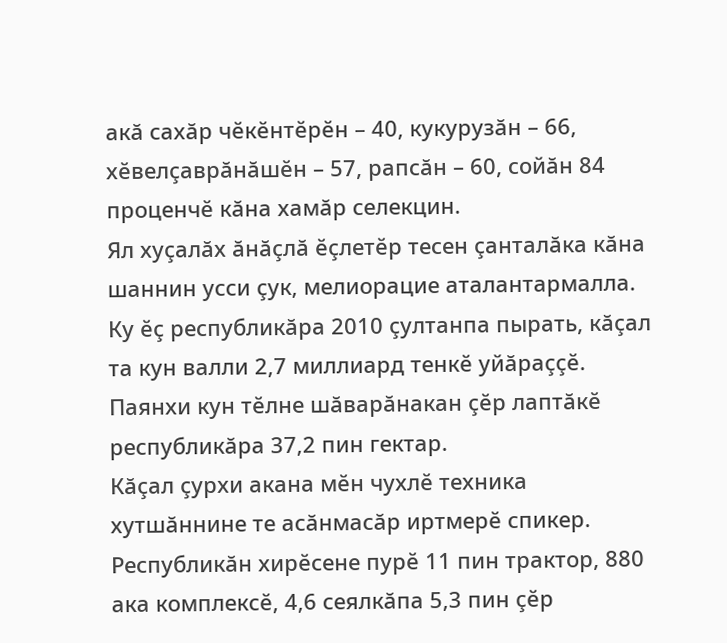акă сахăр чӗкӗнтӗрӗн – 40, кукурузăн – 66, хӗвелçаврăнăшӗн – 57, рапсăн – 60, сойăн 84 проценчӗ кăна хамăр селекцин.
Ял хуçалăх ăнăçлă ӗçлетӗр тесен çанталăка кăна шаннин усси çук, мелиорацие аталантармалла. Ку ӗç республикăра 2010 çултанпа пырать, кăçал та кун валли 2,7 миллиард тенкӗ уйăраççӗ. Паянхи кун тӗлне шăварăнакан çӗр лаптăкӗ республикăра 37,2 пин гектар.
Кăçал çурхи акана мӗн чухлӗ техника хутшăннине те асăнмасăр иртмерӗ спикер. Республикăн хирӗсене пурӗ 11 пин трактор, 880 ака комплексӗ, 4,6 сеялкăпа 5,3 пин çӗр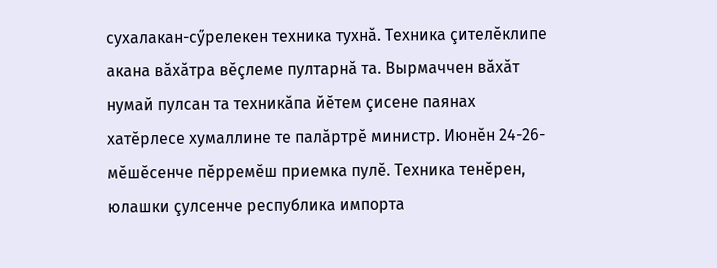сухалакан-сӳрелекен техника тухнă. Техника çителӗклипе акана вăхăтра вӗçлеме пултарнă та. Вырмаччен вăхăт нумай пулсан та техникăпа йӗтем çисене паянах хатӗрлесе хумаллине те палăртрӗ министр. Июнӗн 24-26-мӗшӗсенче пӗрремӗш приемка пулӗ. Техника тенӗрен, юлашки çулсенче республика импорта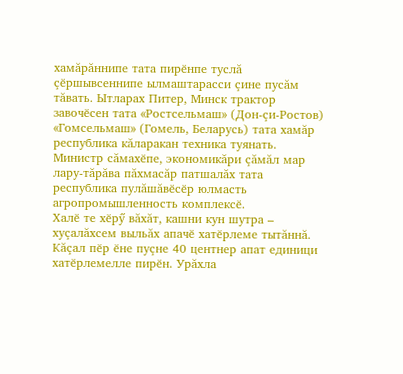хамăрăннипе тата пирӗнпе туслă çӗршывсеннипе ылмаштарасси çине пусăм тăвать. Ытларах Питер, Минск трактор завочӗсен тата «Ростсельмаш» (Дон-çи-Ростов) «Гомсельмаш» (Гомель, Беларусь) тата хамăр республика кăларакан техника туянать. Министр сăмахӗпе, экономикăри çăмăл мар лару-тăрăва пăхмасăр патшалăх тата республика пулăшăвӗсӗр юлмасть агропромышленность комплексӗ.
Халӗ те хӗрӳ вăхăт, кашни кун шутра – хуçалăхсем выльăх апачӗ хатӗрлеме тытăннă. Кăçал пӗр ӗне пуçне 40 центнер апат единици хатӗрлемелле пирӗн. Урăхла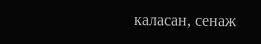каласан, сенаж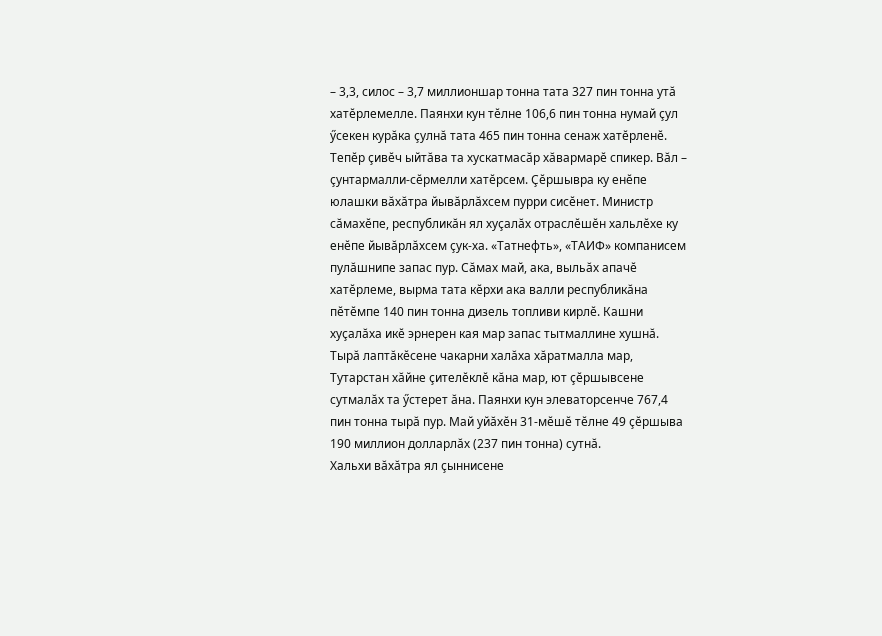– 3,3, силос – 3,7 миллионшар тонна тата 327 пин тонна утă хатӗрлемелле. Паянхи кун тӗлне 106,6 пин тонна нумай çул ӳсекен курăка çулнă тата 465 пин тонна сенаж хатӗрленӗ.
Тепӗр çивӗч ыйтăва та хускатмасăр хăвармарӗ спикер. Вăл – çунтармалли-сӗрмелли хатӗрсем. Çӗршывра ку енӗпе юлашки вăхăтра йывăрлăхсем пурри сисӗнет. Министр сăмахӗпе, республикăн ял хуçалăх отраслӗшӗн хальлӗхе ку енӗпе йывăрлăхсем çук-ха. «Татнефть», «ТАИФ» компанисем пулăшнипе запас пур. Сăмах май, ака, выльăх апачӗ хатӗрлеме, вырма тата кӗрхи ака валли республикăна пӗтӗмпе 140 пин тонна дизель топливи кирлӗ. Кашни хуçалăха икӗ эрнерен кая мар запас тытмаллине хушнă.
Тырă лаптăкӗсене чакарни халăха хăратмалла мар, Тутарстан хăйне çителӗклӗ кăна мар, ют çӗршывсене сутмалăх та ӳстерет ăна. Паянхи кун элеваторсенче 767,4 пин тонна тырă пур. Май уйăхӗн 31-мӗшӗ тӗлне 49 çӗршыва 190 миллион долларлăх (237 пин тонна) сутнă.
Хальхи вăхăтра ял çыннисене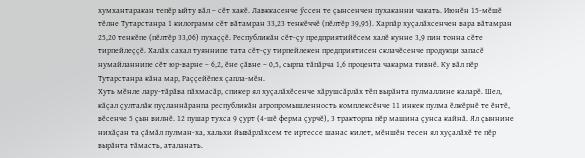хумхантаракан тепӗр ыйту вăл – сӗт хакӗ. Лавккасенче ӳссен те çынсенчен пухаканни чакать. Июнӗн 15-мӗшӗ тӗлне Тутарстанра 1 килограмм сӗт вăтамран 33,23 тенкӗччӗ (пӗлтӗр 39,95). Харпăр хуçалăхсенчен вара вăтамран 25,20 тенкӗпе (пӗлтӗр 33,06) пухаççӗ. Республикăн сӗт-çу предприятийӗсем халӗ кунне 3,9 пин тонна сӗте тирпейлеççӗ. Халăх сахал туяннипе тата сӗт-çу тирпейлекен предприятисен склачӗсенче продукци запасӗ нумайланнипе сӗт юр-варне – 6,2, ӗне çăвне – 0,5, сырпа тăпăрча 1,6 процента чакарма тивнӗ. Ку вăл пӗр Тутарстанра кăна мар, Раççейӗпех çапла-мӗн.
Хуть мӗнле лару-тăрăва пăхмасăр, спикер ял хуçалăхӗсенче хăрушсăрлăх тӗп вырăнта пулмаллине каларӗ. Шел, кăçал çулталăк пуçланнăранпа республикăн агропромышленность комплексӗнче 11 инкек пулма ӗлкӗрнӗ те ӗнтӗ, вӗсенче 5 çын вилнӗ. 12 пушар тухса 9 çурт (4-шӗ ферма çурчӗ), 3 тракторпа пӗр машина çунса кайнă. Ял çыннине нихăçан та çăмăл пулман-ха, хальхи йывăрлăхсем те иртессе шанас килет, мӗншӗн тесен ял хуçалăхӗ те пӗр вырăнта тăмасть, аталанать.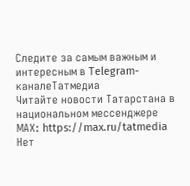Следите за самым важным и интересным в Telegram-каналеТатмедиа
Читайте новости Татарстана в национальном мессенджере MАХ: https://max.ru/tatmedia
Нет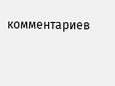комментариев